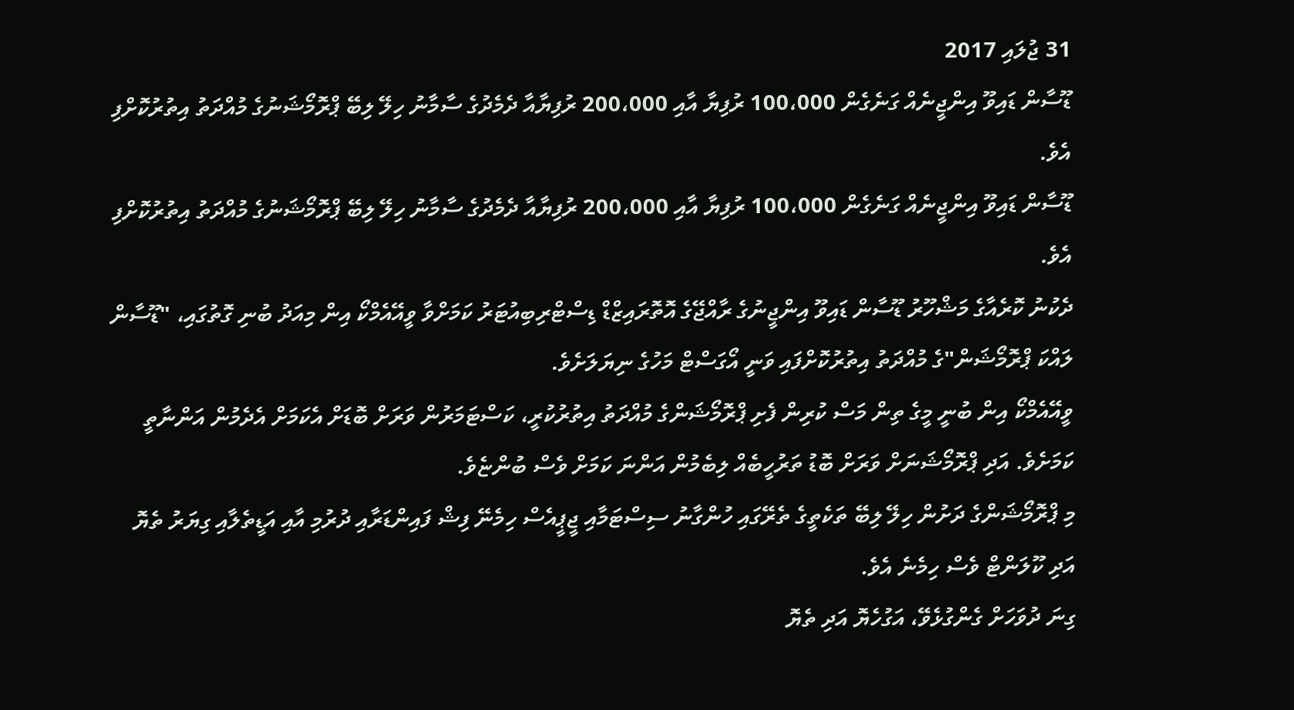31 ޖުލައި 2017
ޑޫސާން ޑައިވޫ އިންޖީނެއް ގަނެގެން 100،000 ރުފިޔާ އާއި 200،000 ރުފިޔާއާ ދެމެދުގެ ސާމާނު ހިލޭ ލިބޭ ޕްރޮމޯޝަނުގެ މުއްދަތު އިތުރުކޮށްފި އެވެ.
ޑޫސާން ޑައިވޫ އިންޖީނެއް ގަނެގެން 100،000 ރުފިޔާ އާއި 200،000 ރުފިޔާއާ ދެމެދުގެ ސާމާނު ހިލޭ ލިބޭ ޕްރޮމޯޝަނުގެ މުއްދަތު އިތުރުކޮށްފި އެވެ.
ދެކުނު ކޮރެއާގެ މަޝްހޫރު ޑޫސާން ޑައިވޫ އިންޖީނުގެ ރާއްޖޭގެ އޮތޮރައިޒްޑް ޑިސްޓްރިބިއުޓަރު ކަމަށްވާ ވީއޭއެމްކޯ އިން މިއަދު ބުނި ގޮތުގައި، "ޑޫސާން ލައްކަ ޕްރޮމޯޝަން"ގެ މުއްދަތު އިތުރުކޮށްފައި ވަނީ އޯގަސްޓް މަހުގެ ނިޔަލަށެވެ.
ވީއޭއެމްކޯ އިން ބުނީ މީގެ ތިން މަސް ކުރިން ފެށި ޕްރޮމޯޝަންގެ މުއްދަތު އިތުރުކުރީ، ކަސްޓަމަރުން ވަރަށް ބޮޑަށް އެކަމަށް އެދެމުން އަންނާތީ ކަމަށެވެ. އަދި ޕްރޮމޯޝަނަށް ވަރަށް ބޮޑު ތަރުހީބެއް ލިބެމުން އަންނަ ކަމަށް ވެސް ބުންޏެވެ.
މި ޕްރޮމޯޝަންގެ ދަށުން ހިލޭ ލިބޭ ތަކެތީގެ ތެރޭގައި ހުންގާނު ސިސްޓަމާއި ޖީޕީއެސް ހިމެނޭ ފިޝް ފައިންޑަރާއި ދުރުމި އާއި އަޑީތެލާއި ގިޔަރު ތެޔޮ އަދި ކޫލަންޓް ވެސް ހިމެނެ އެވެ.
ގިނަ ދުވަހަށް ގެންގުޅެވޭ، އަގުހެޔޮ އަދި ތެޔޮ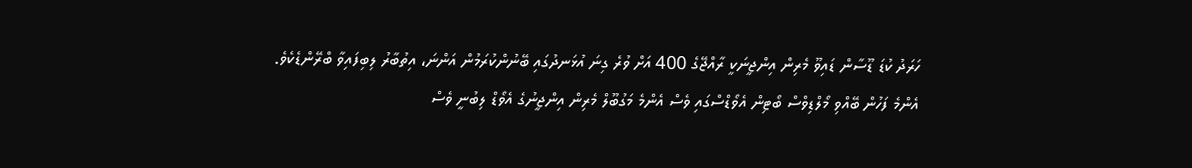ހަރަދު ކުޑަ ޑޫސާން ޑައިވޫ މެރިން އިންޖީނަކީ ރާއްޖޭގެ 400 އަށް ވުރެ ގިނަ އުޅަނދުގައި ބޭނުންކުރަމުން އަންނަ، އިތުބާރު ލިބިފައިވާ ބްރޭންޑެކެވެ. އެންމެ ފަހުން ބޭއްވި މޯލްޑިވްސް ބޯޓިން އެވޯޑްސްގައި ވެސް އެންމެ މަގުބޫލް މެރިން އިންޖީނުގެ އެވޯޑް ލިބުނީ ވެސް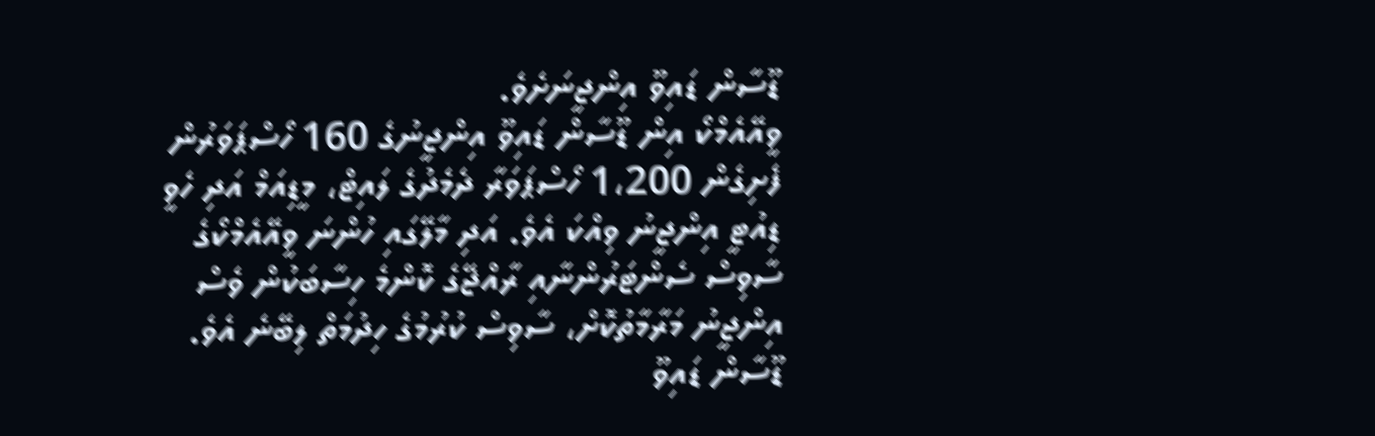ޑޫސާން ޑައިވޫ އިންޖީނަށެވެ.
ވީއޭއެމްކޯ އިން ޑޫސާން ޑައިވޫ އިންޖީނުގެ 160 ހޯސްޕަވަރުން ފެށިގެން 1،200 ހޯސްޕަވަރާ ދެމެދުގެ ލައިޓް، މީޑިއަމް އަދި ހެވީ ޑިއުޓީ އިންޖީނު ވިއްކަ އެވެ. އަދި މާލޭގައި ހުންނަ ވީއޭއެމްކޯގެ ސާވިސް ސެންޓަރުންނާއި ރާއްޖޭގެ ކޮންމެ ހިސާބަކުން ވެސް އިންޖީނު މަރާމާތުކޮށް، ސާވިސް ކުރުމުގެ ހިދުމަތް ލިބޭނެ އެވެ.
ޑޫސާން ޑައިވޫ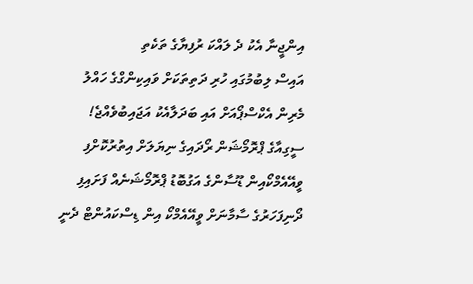އިންޖީނާ އެކު ދެ ލައްކަ ރުފިޔާގެ ތަކެތި
އައިސް ލިބުމުގައި ހުރި ދަތިތަކަށް ވައިކިންގްގެ ހައްލު
މެރިން އެކްސްޕޯއަށް އައި ބަދަލާއެކު އަޖައިބުވެއްޖެ!
ސީގިއާގެ ޕްރޮމޯޝަން ރޯދައިގެ ނިޔަލަށް އިތުރުކޮށްފި
ވީއޭއެމްކޯއިން ޑޫސާންގެ އަގުބޮޑު ޕްރޮމޯޝަނެއް ފަށައިފި
ދޯނިފަހަރުގެ ސާމާނަށް ވީއޭއެމްކޯ އިން ޑިސްކައުންޓް ދެނީ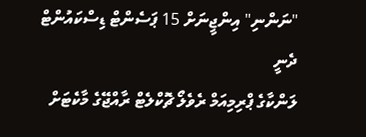"ނަންނި" އިންޖީނަށް 15 ޕަސެންޓް ޑިސްކައުންޓް ދެނީ
ލަންކާގެ ޕްރިމިއަމް ރެވެލޯ ޗޮކްލެޓް ރާއްޖޭގެ މާކެޓަށް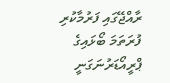ރާއްޖޭގައި ފަރުމާކުރި ފުރަތަމަ ބޯޅައިގެ ޕްރީއޯޑަރުނަގަނީ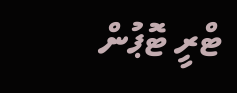ޓްރީ ޓޮޕުން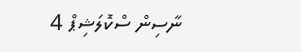ނާސިން ސްކޮލަޝިޕް 4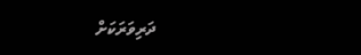ދަރިވަރަކަށް